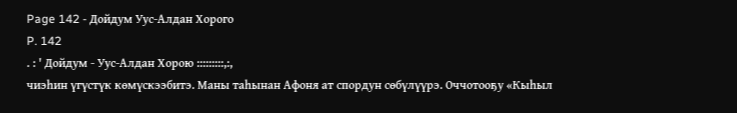Page 142 - Дойдум Уус-Алдан Хорого
P. 142
. : ' Дойдум - Уус-Алдан Хорою :::::::::,:,
чиэһин үгүстүк көмүскээбитэ. Маны таһынан Афоня ат спордун сөбүлүүрэ. Оччотооҕу «Кыһыл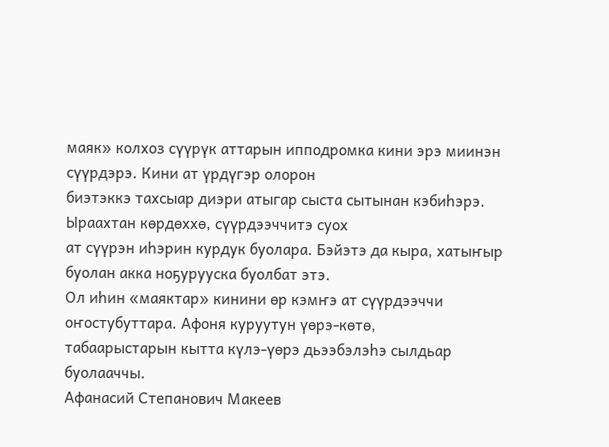маяк» колхоз сүүрүк аттарын ипподромка кини эрэ миинэн сүүрдэрэ. Кини ат үрдүгэр олорон
биэтэккэ тахсыар диэри атыгар сыста сытынан кэбиһэрэ. Ыраахтан көрдөххө, сүүрдээччитэ суох
ат сүүрэн иһэрин курдук буолара. Бэйэтэ да кыра, хатыҥыр буолан акка ноҕурууска буолбат этэ.
Ол иһин «маяктар» кинини өр кэмҥэ ат сүүрдээччи оҥостубуттара. Афоня куруутун үөрэ-көтө,
табаарыстарын кытта күлэ-үөрэ дьээбэлэһэ сылдьар буолааччы.
Афанасий Степанович Макеев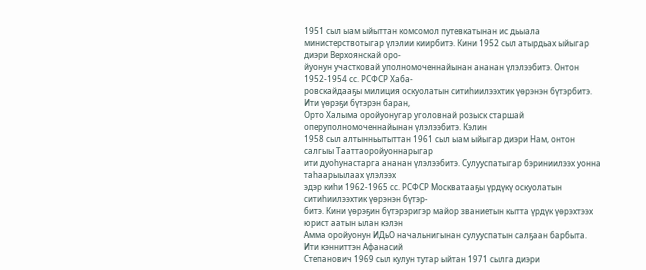1951 сыл ыам ыйыттан комсомол путевкатынан ис дьыала
министерствотыгар үлэлии киирбитэ. Кини 1952 сыл атырдьах ыйыгар диэри Верхоянскай оро-
йуонун участковай уполномоченнайынан ананан үлэлээбитэ. Онтон 1952-1954 сс. РСФСР Хаба-
ровскайдааҕы милиция оскуолатын ситиһиилээхтик үөрэнэн бүтэрбитэ. Ити үөрэҕи бүтэрэн баран,
Орто Халыма оройуонугар уголовнай розыск старшай оперуполномоченнайынан үлэлээбитэ. Кэлин
1958 сыл алтынньытыттан 1961 сыл ыам ыйыгар диэри Нам, онтон салгыы Тааттаоройуоннарыгар
ити дуоһунастарга ананан үлэлээбитэ. Сулууспатыгар бэриниилээх уонна таһаарыылаах үлэлээх
эдэр киһи 1962-1965 сс. РСФСР Москватааҕы үрдүкү оскуолатын ситиһиилээхтик үөрэнэн бүтэр-
битэ. Кини үөрэҕин бүтэрэригэр майор званиетын кытта үрдүк үөрэхтээх юрист аатын ылан кэлэн
Амма оройуонун ИДьО начальнигынан сулууспатын салҕаан барбыта. Ити кэнниттэн Афанасий
Степанович 1969 сыл кулун тутар ыйтан 1971 сылга диэри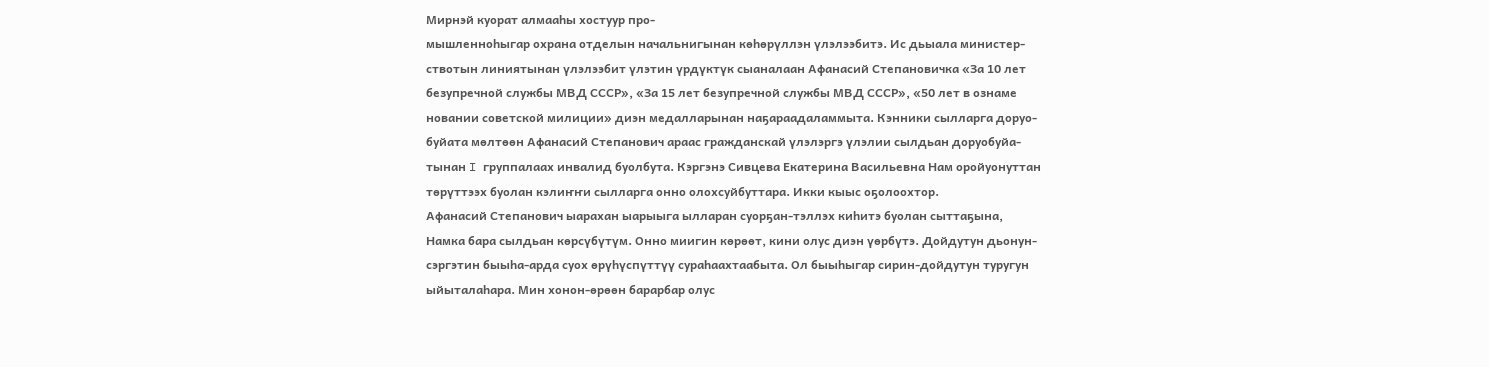Мирнэй куорат алмааһы хостуур про-
мышленноһыгар охрана отделын начальнигынан көһөрүллэн үлэлээбитэ. Ис дьыала министер-
ствотын линиятынан үлэлээбит үлэтин үрдүктүк сыаналаан Афанасий Степановичка «За 10 лет
безупречной службы МВД СССР», «За 15 лет безупречной службы МВД СССР», «50 лет в ознаме
новании советской милиции» диэн медалларынан наҕараадаламмыта. Кэнники сылларга доруо-
буйата мөлтөөн Афанасий Степанович араас гражданскай үлэлэргэ үлэлии сылдьан доруобуйа-
тынан I группалаах инвалид буолбута. Кэргэнэ Сивцева Екатерина Васильевна Нам оройуонуттан
төрүттээх буолан кэлиҥҥи сылларга онно олохсуйбуттара. Икки кыыс оҕолоохтор.
Афанасий Степанович ыарахан ыарыыга ылларан суорҕан-тэллэх киһитэ буолан сыттаҕына,
Намка бара сылдьан көрсүбүтүм. Онно миигин көрөөт, кини олус диэн үөрбүтэ. Дойдутун дьонун-
сэргэтин быыһа-арда суох өрүһүспүттүү сураһаахтаабыта. Ол быыһыгар сирин-дойдутун туругун
ыйыталаһара. Мин хонон-өрөөн барарбар олус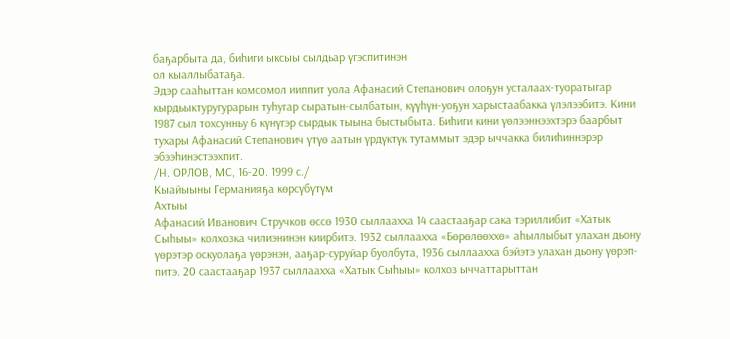баҕарбыта да, биһиги ыксыы сылдьар үгэспитинэн
ол кыаллыбатаҕа.
Эдэр сааһыттан комсомол ииппит уола Афанасий Степанович олоҕун усталаах-туоратыгар
кырдьыктуругурарын туһугар сыратын-сылбатын, күүһүн-уоҕун харыстаабакка үлэлээбитэ. Кини
1987 сыл тохсунньу 6 күнүгэр сырдык тыына быстыбыта. Биһиги кини үөлээннээхтэрэ баарбыт
тухары Афанасий Степанович үтүө аатын үрдүктүк тутаммыт эдэр ыччакка билиһиннэрэр
эбээһинэстээхпит.
/Н. ОРЛОВ, МС, 16-20. 1999 с./
Кыайыыны Германияҕа көрсүбүтүм
Ахтыы
Афанасий Иванович Стручков өссө 1930 сыллаахха 14 саастааҕар сака тэриллибит «Хатык
Сыһыы» колхозка чилиэнинэн киирбитэ. 1932 сыллаахха «Бөрөлөөххө» аһыллыбыт улахан дьону
үөрэтэр оскуолаҕа үөрэнэн, ааҕар-суруйар буолбута, 1936 сыллаахха бэйэтэ улахан дьону үөрэп-
питэ. 20 саастааҕар 1937 сыллаахха «Хатык Сыһыы» колхоз ыччаттарыттан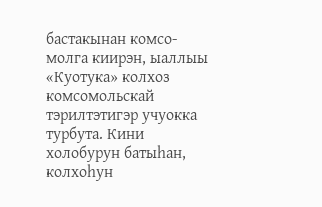бастакынан комсо-
молга киирэн, ыаллыы «Куотука» колхоз комсомольскай тэрилтэтигэр учуокка турбута. Кини
холобурун батыһан, колхоһун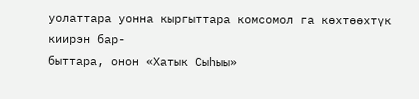уолаттара уонна кыргыттара комсомол га көхтөөхтүк киирэн бар-
быттара, онон «Хатык Сыһыы»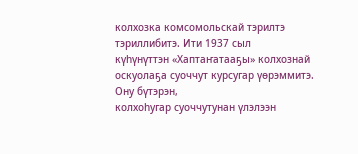колхозка комсомольскай тэрилтэ тэриллибитэ. Ити 1937 сыл
күһүнүттэн «Хаптаҥатааҕы» колхознай оскуолаҕа суоччут курсугар үөрэммитэ. Ону бүтэрэн,
колхоһугар суоччутунан үлэлээн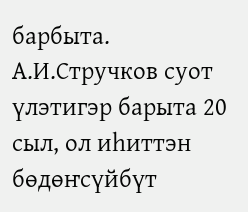барбыта. А.И.Стручков суот үлэтигэр барыта 20 сыл, ол иһиттэн
бөдөҥсүйбүт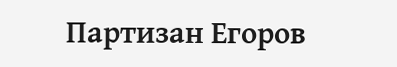Партизан Егоров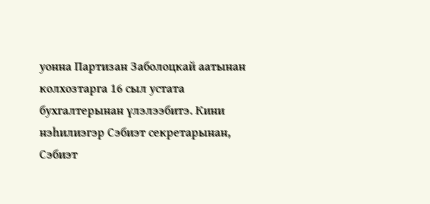уонна Партизан Заболоцкай аатынан колхозтарга 16 сыл устата
бухгалтерынан үлэлээбитэ. Кини нэһилиэгэр Сэбиэт секретарынан, Сэбиэт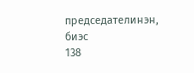председателинэн, биэс
138